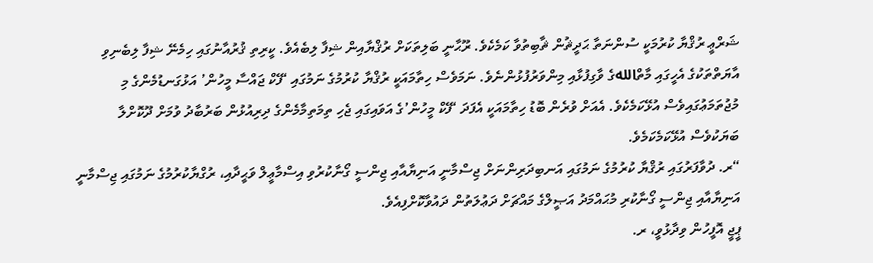ޝަރްޢީ ރުޤްޔާ ކުރުމަކީ ސުންނަތާ ޙަދީޘުން ޘާބިތުވާ ކަމެކެވެ. ރޫޙާނީ ބަލިތަކަށް ރުޤްޔާއިން ޝިފާ ލިބެއެވެ. ކީރިތި ޤުރުއާނުގައި ހިމެނޭ ޝިފާ ލިބެނިވި އާޔަތްތަކުގެ އެހީގައި މާތްاللهގެ ވާގިފުޅާއި މިންވަރުފުޅުންނެވެ. ނަމަވެސް ހިތާމައަކީ ރުޤްޔާ ކުރުމުގެ ނަމުގައި ‘ފޭކް ޖައްސާ މީހުން’ އަޅުގަނޑުމެންގެ މި މުޖުތަމަޢުގައިވެސް އުޅޭކަމެކެވެ. އެއަށް ވުރެން ބޮޑު ހިތާމައަކީ އެފަދަ ‘ފޭކް މީހުން’ގެ އަވައިގައި ޖެހި ތިމަތިމާމެންގެ ދިރިއުޅުން ބަރުބާދު ވުމަށް ދޫކޮށްލާ ބަޔަކުވެސް އުޅޭކަމެކަމެވެ.
“ރ. ދުވާފަރުގައި ރުޤްޔާ ކުރުމުގެ ނަމުގައި އަނބިދަރިންނަށް ޖިސްމާނީ އަނިޔާއާއި ޖިންސީ ގޯނާކުރުވި އިސްމާޢީލް ވަޙީދާއި، ރުގްޔާކުރުމުގެ ނަމުގައި ޖިސްމާނީ އަނިޔާއާއި ޖިންސީ ގޯނާކުރި މުޙައްމަދު އަޞީލްގެ މައްޗަށް ދަޢުލަތުން ދައުވާކޮށްފިއެވެ.
ޕީޖީ އޮފީހުން ވިދާޅުވީ، ރ.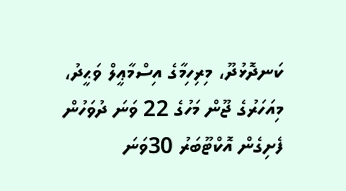ކަނދޮޅުދޫ، މިރިހިމާގެ އިސްމާޢީލް ވަޙީދު، މިއަހަރުގެ ޖޫން މަހުގެ 22 ވަނަ ދުވަހުން ފެށިގެން އޮކްޓޫބަރު 30ވަނަ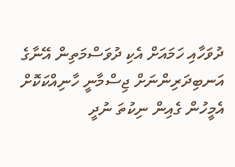ދުވަހާއި ހަމައަށް އެކި ދުވަސްމަތިން އޭނާގެ އަނބިދަރިންނަށް ޖިސްމާނީ ހާނިއްކަކޮށް އެމީހުން ގެއިން ނިކުތަ ނުދީ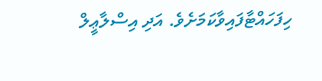ހިފަހައްޓާފައިވާކަމަށެވެ. އަދި އިސްލާޢީލް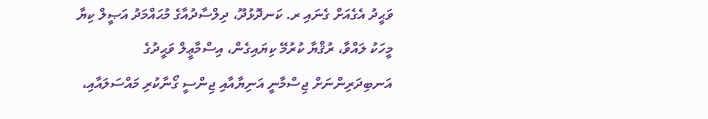ވަޙީދު އެގެއަށް ގެނައި ރ. ކަނދޮޅުދޫ، ދިލްސާދުއާގެ މުޙައްމަދު އަޞީލް ކިޔާ މީހަކު ލައްވާ، ރުޤްޔާ ކުރުމޭ ކިޔައިގެން، އިސްމާޢީލް ވަޙީދުގެ އަނބިދަރިންނަށް ޖިސްމާނީ އަނިޔާއާއި ޖިންސީ ގޯނާކުރި މައްސަލައާއި،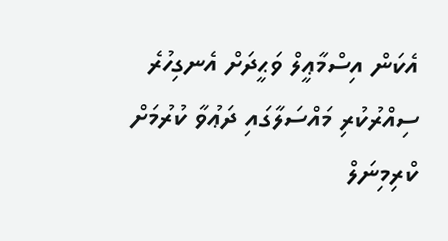އެކަން އިސްމާޢީލް ވަޙީދަށް އެނގިހުރެ ސިއްރުކުރި މައްސަލާގައި ދަޢުވާ ކުރުމަށް ކްރިމިނަލް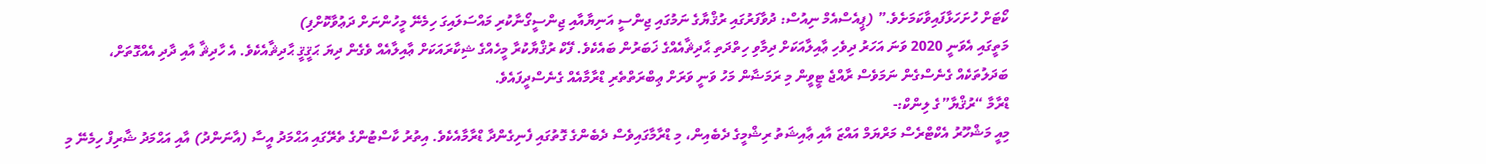ކޯޓަށް ހުށަހަޅާފައިވާކަމަށެވެ.” (ޕީއެސްއެމް ނިއުސް: ދުވާފަރުގައި ރުޤްޔާގެ ނަމުގައި ޖިންސީ އަނިޔާއާއި ޖިންސީގޯނާކުރި މައްސަލައިގަ ހިމެނޭ މީހުންނަށް ދަޢުވާކޮށްފި)
މަތީގައި އެވަނީ 2020 ވަނަ އަހަރު ދިވެހި ޢާއިލާއަކަށް ދިމާވި ހިތްދަތި ޙާދިޘާއެއްގެ ޚަބަރުން ބައެކެވެ. ފޭކް ރުޤްޔާކުރާ މީހެއްގެ ޝިކާރައަކަށް ޢާއިލާއެއް ވެގެން ދިޔަ ޙަޤީޤީ ޙާދިޘާއެކެވެ. އެ ހާދިޘާ އާއި ދާދި އެއްގޮތަށް، ބަދަލުތަކެއް ގެނެސްގެން ނަމަވެސް ރާއްޖެ ޓީވީން މި ރަމަޟާން މަހު ވަނީ ވަރަށް ޢިބްރަތްތެރި ޑްރާމާއެއް ގެނެސްދީފައެވެ.
ޑްރާމާ “ރުޤްޔާ”ގެ ލިންކް:-
މިއީ މަޝްހޫރު އެކްޓްރެސް މަރްޔަމް އައްޒަ އާއި ޢާއިޝަތު ރިޝްމީގެ ދެބެއިން، މި ޑްރާމާގައިވެސް ދެބެންގެ ގޮތުގައި ފެނިގެންދާ ޑްރާމާއެކެވެ. އިތުރު ކާސްޓުންގެ ތެރޭގައި އަޙްމަދު އީސާ (އާނަންދު) އާއި އަޙްމަދު ޝާރިފް ހިމެނޭ މި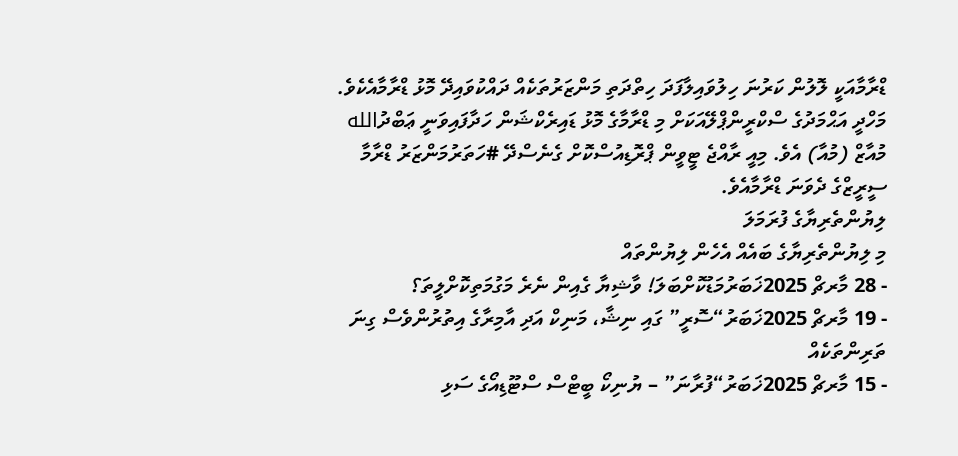ޑްރާމާއަކީ ލޮލުން ކަރުނަ ހިލުވައިލާފަދަ ހިތްދަތި މަންޒަރުތަކެއް ދައްކުވައިދޭ މޮޅު ޑްރާމާއެކެވެ.
މަހްދީ އަޙްމަދުގެ ސްކްރީންޕްލޭއަކަށް މި ޑްރާމާގެ މޮޅު ޑައިރެކްޝަން ހަދާފައިވަނީ ޢަބްދުالله މުއާޒް (މުއާ) އެވެ. މިއީ ރާއްޖެ ޓީވީން ޕްރޮޑިއުސްކޮށް ގެނެސްދޭ #ހަތަރުމަންޒަރު ޑްރާމާ ސީރީޒްގެ ދެވަނަ ޑްރާމާއެވެ.
ލިޔުންތެރިޔާގެ ފުރަމަލަ
މި ލިޔުންތެރިޔާގެ ބައެއް އެހެން ލިޔުންތައް
- 28 މާރޗް 2025ޚަބަރުމަޑުކޮށްބަލަ! ވާޝިޔާ ގެއިން ނެރެ މަގުމަތިކޮށްލީތަ؟
- 19 މާރޗް 2025ޚަބަރު“ސޮރީ” ގައި ނިޝާ، މަނިކް އަދި އާމިރާގެ އިތުރުންވެސް ގިނަ ތަރިންތަކެއް
- 15 މާރޗް 2025ޚަބަރު“ފުރާނަ” – ޔުނިކޯ ބީޓްސް ސްޓޫޑިއޯގެ ސަޅި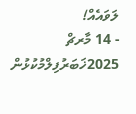ލަވައެއް!
- 14 މާރޗް 2025ޚަބަރުފިލްމުކުޅުން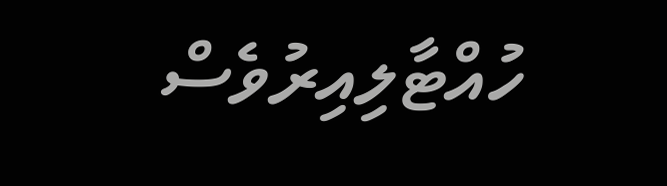ހުއްޓާލިއިރުވެސް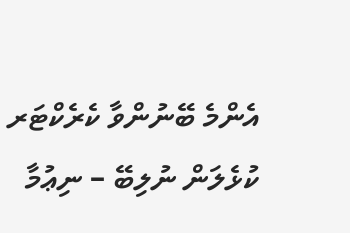އެންމެ ބޭނުންވާ ކެރެކްޓަރ ކުޅެލަން ނުލިބޭ – ނިޢުމާ